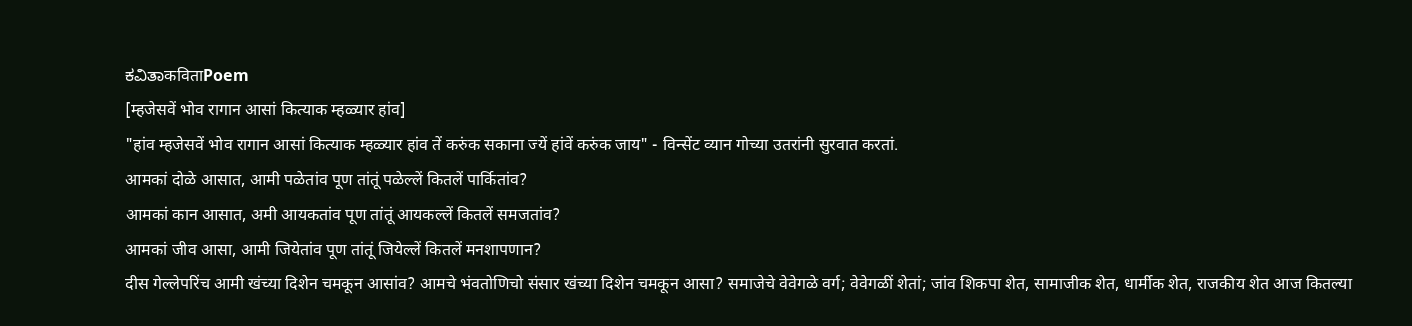ಕವಿತಾकविताPoem
[म्हजेसवें भोव रागान आसां कित्याक म्हळ्यार हांव]
"हांव म्हजेसवें भोव रागान आसां कित्याक म्हळ्यार हांव तें करुंक सकाना ज्यें हांवें करुंक जाय" - विन्सेंट व्यान गोच्या उतरांनी सुरवात करतां.
आमकां दोळे आसात, आमी पळेतांव पूण तांतूं पळेल्लें कितलें पार्कितांव?
आमकां कान आसात, अमी आयकतांव पूण तांतूं आयकल्लें कितलें समजतांव?
आमकां जीव आसा, आमी जियेतांव पूण तांतूं जियेल्लें कितलें मनशापणान?
दीस गेल्लेपरिंच आमी खंच्या दिशेन चमकून आसांव? आमचे भंवतोणिचो संसार खंच्या दिशेन चमकून आसा? समाजेचे वेवेगळे वर्ग; वेवेगळीं शेतां; जांव शिकपा शेत, सामाजीक शेत, धार्मीक शेत, राजकीय शेत आज कितल्या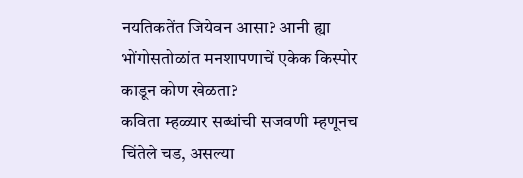नयतिकतेंत जियेवन आसा? आनी ह्या भोंगोसतोळांत मनशापणाचें एकेक किस्पोर काडून कोण खेळता?
कविता म्हळ्यार सब्धांची सजवणी म्हणूनच चिंतेले चड, असल्या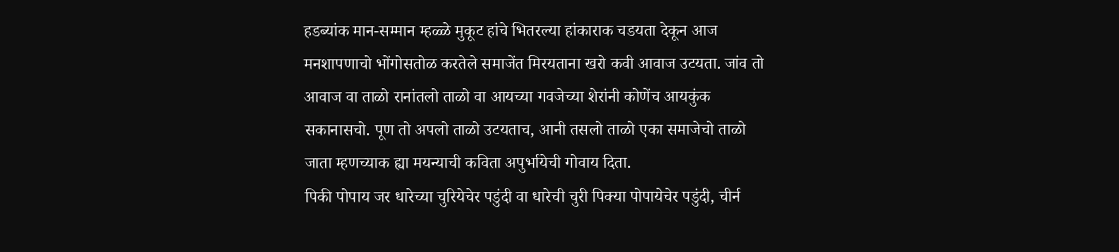हडब्यांक मान-सम्मान म्हळ्ळे मुकूट हांचे भितरल्या हांकाराक चडयता देकून आज मनशापणाचो भोंगोसतोळ करतेले समाजेंत मिरयताना खरो कवी आवाज उटयता. जांव तो आवाज वा ताळो रानांतलो ताळो वा आयच्या गवजेच्या शेरांनी कोणेंच आयकुंक सकानासचो. पूण तो अपलो ताळो उटयताच, आनी तसलो ताळो एका समाजेचो ताळो जाता म्हणच्याक ह्या मयन्याची कविता अपुर्भायेची गोवाय दिता.
पिकी पोपाय जर धारेच्या चुरियेचेर पडुंदी वा धारेची चुरी पिक्या पोपायेचेर पडुंदी, चीर्न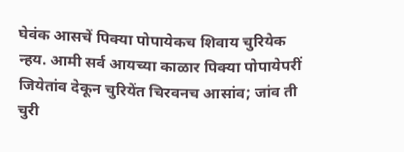घेवंक आसचें पिक्या पोपायेकच शिवाय चुरियेक न्हय. आमी सर्व आयच्या काळार पिक्या पोपायेपरीं जियेतांव देकून चुरियेंत चिरवनच आसांव; जांव ती चुरी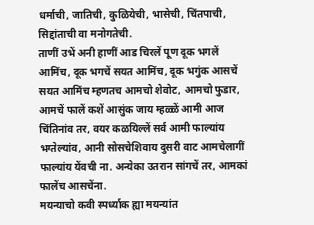धर्माची, जातिची, कुळियेची, भासेची, चिंतपाची, सिद्दांताची वा मनोगतेची.
ताणीं उभें अनी हाणीं आड चिरलें पूण दूक भगलें आमिंच, दूक भगचें सयत आमिंच, दूक भगुंक आसचें सयत आमिंच म्हणतच आमचो शेवोट, आमचो फुडार, आमचें फालें कशें आसुंक जाय म्हळ्ळें आमी आज चिंतिनांव तर, वयर कळयिल्लें सर्व आमी फाल्यांय भग्तेल्यांव, आनी सोसचेशिवाय दुसरी वाट आमचेलागीं फाल्यांय येंवची ना. अन्येका उतरान सांगचें तर, आमकां फालेंच आसचेंना.
मयन्याचो कवी स्पर्ध्याक ह्या मयन्यांत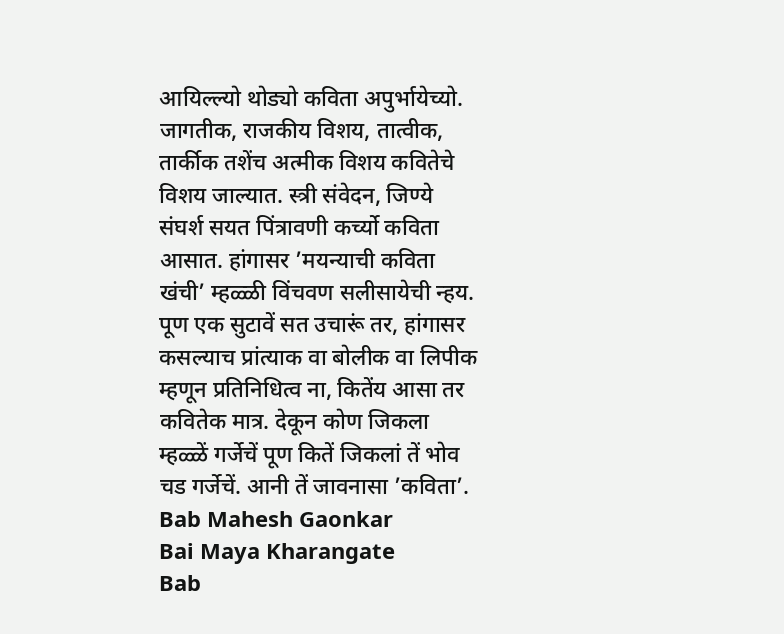आयिल्ल्यो थोड्यो कविता अपुर्भायेच्यो. जागतीक, राजकीय विशय, तात्वीक, तार्कीक तशेंच अत्मीक विशय कवितेचे विशय जाल्यात. स्त्री संवेदन, जिण्ये संघर्श सयत पिंत्रावणी कर्च्यो कविता आसात. हांगासर ’मयन्याची कविता खंची’ म्हळ्ळी विंचवण सलीसायेची न्हय. पूण एक सुटावें सत उचारूं तर, हांगासर कसल्याच प्रांत्याक वा बोलीक वा लिपीक म्हणून प्रतिनिधित्व ना, कितेंय आसा तर कवितेक मात्र. देकून कोण जिकला म्हळ्ळें गर्जेचें पूण कितें जिकलां तें भोव चड गर्जेचें. आनी तें जावनासा ’कविता’.
Bab Mahesh Gaonkar
Bai Maya Kharangate
Bab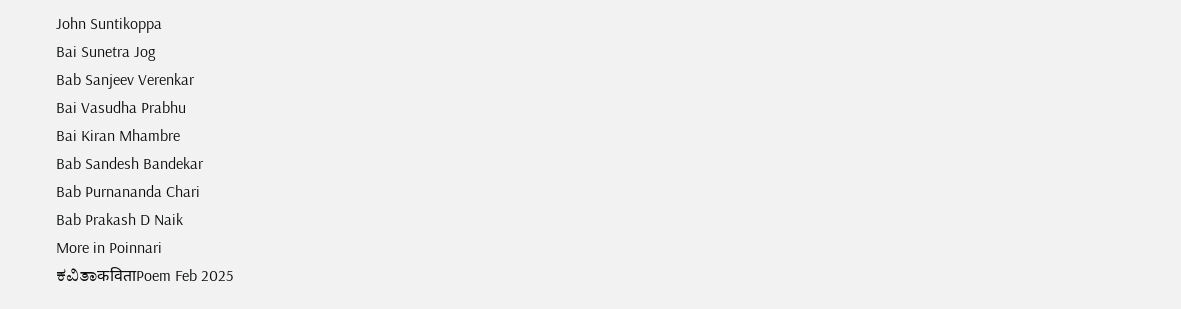John Suntikoppa
Bai Sunetra Jog
Bab Sanjeev Verenkar
Bai Vasudha Prabhu
Bai Kiran Mhambre
Bab Sandesh Bandekar
Bab Purnananda Chari
Bab Prakash D Naik
More in Poinnari
ಕವಿತಾकविताPoem Feb 2025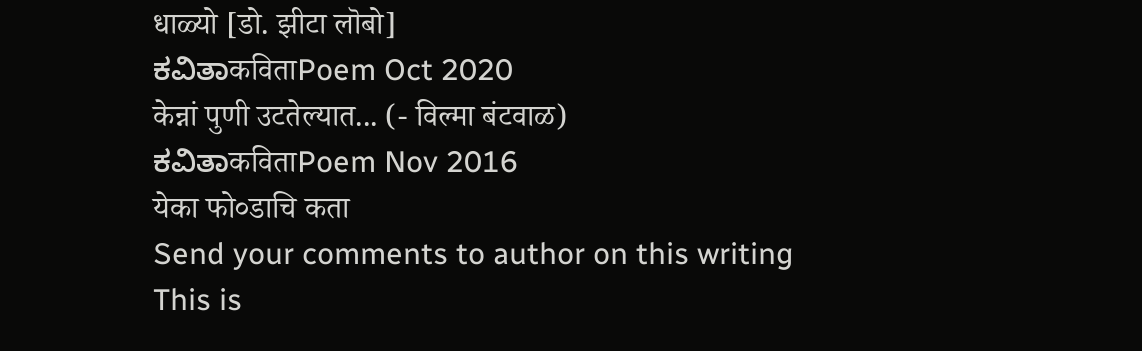धाळ्यो [डो. झीटा लॊबो]
ಕವಿತಾकविताPoem Oct 2020
केन्नां पुणी उटतेल्यात... (- विल्मा बंटवाळ)
ಕವಿತಾकविताPoem Nov 2016
येका फो०डाचि कता
Send your comments to author on this writing
This is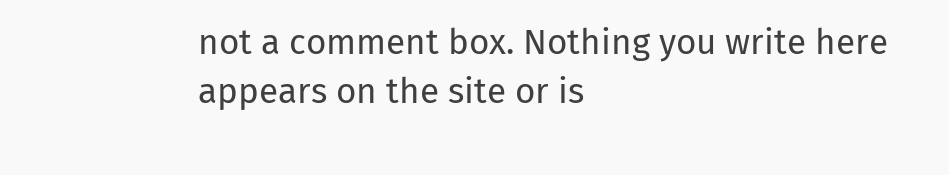not a comment box. Nothing you write here appears on the site or is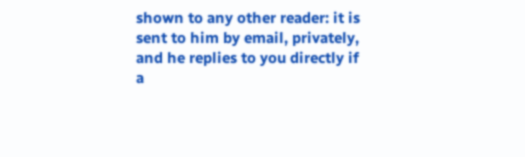shown to any other reader: it is sent to him by email, privately, and he replies to you directly if a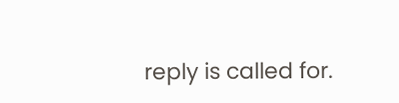reply is called for.